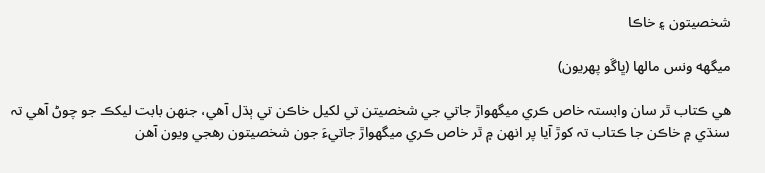شخصيتون ۽ خاڪا

ميگهه ونس مالها (ڀاڱو پهريون)

ھي ڪتاب ٿر سان وابستہ خاص ڪري ميگهواڙ جاتي جي شخصيتن تي لکيل خاڪن تي ٻڌل آهي، جنھن بابت ليکڪ جو چوڻ آهي تہ سنڌي ۾ خاڪن جا ڪتاب تہ کوڙ آيا پر انھن ۾ ٿر خاص ڪري ميگهواڙ جاتيءَ جون شخصيتون رهجي ويون آھن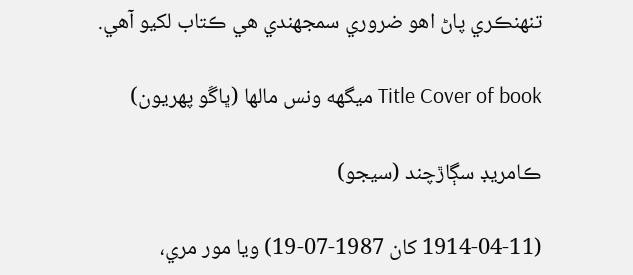تنھنڪري پاڻ اهو ضروري سمجهندي هي ڪتاب لکيو آهي.

Title Cover of book ميگهه ونس مالها (ڀاڱو پهريون)

ڪامريڊ سڳاڙچند (سيجو)

(1914-04-11 کان 1987-07-19) ويا مور مري،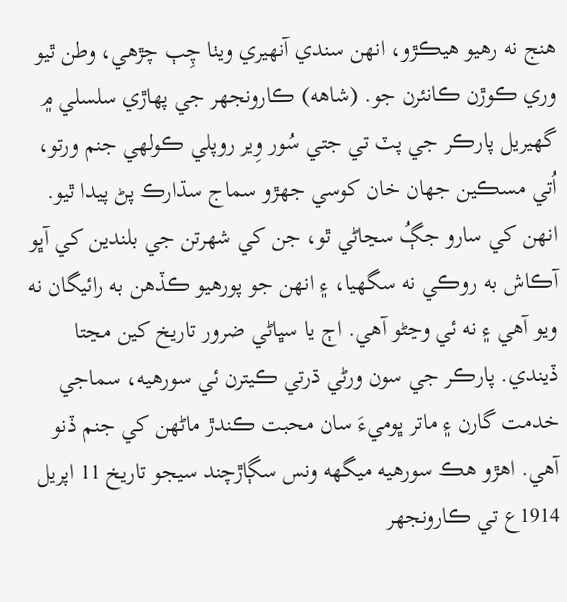هنج نه رهيو هيڪڙو، انهن سندي آنهيري ويٺا چِٻ چڙهي، وطن ٿيو وري ڪوڙن ڪانئرن جو. (شاهه) ڪارونجهر جي پهاڙي سلسلي ۾ گهيريل پارڪر جي پٽ تي جتي سُور وِير روپلي ڪولهي جنم ورتو، اُتي مسڪين جهان خان کوسي جھڙو سماج سڌارڪ پڻ پيدا ٿيو. انهن کي سارو جڳُ سڃاڻي ٿو، جن کي شهرتن جي بلندين کي آڀو آڪاش به روڪي نه سگهيا، ۽ انهن جو پورهيو ڪڏهن به رائيگان نه ويو آهي ۽ نه ئي وڃڻو آهي. اڄ يا سڀاڻي ضرور تاريخ کين مڃتا ڏيندي. پارڪر جي سون ورڻي ڌرتي ڪيترن ئي سورهيه، سماجي خدمت گارن ۽ ماتر ڀوميءَ سان محبت ڪندڙ ماڻهن کي جنم ڏنو آهي. اهڙو هڪ سورهيه ميگهه ونس سڳاڙچند سيجو تاريخ 11 اپريل 1914ع تي ڪارونجهر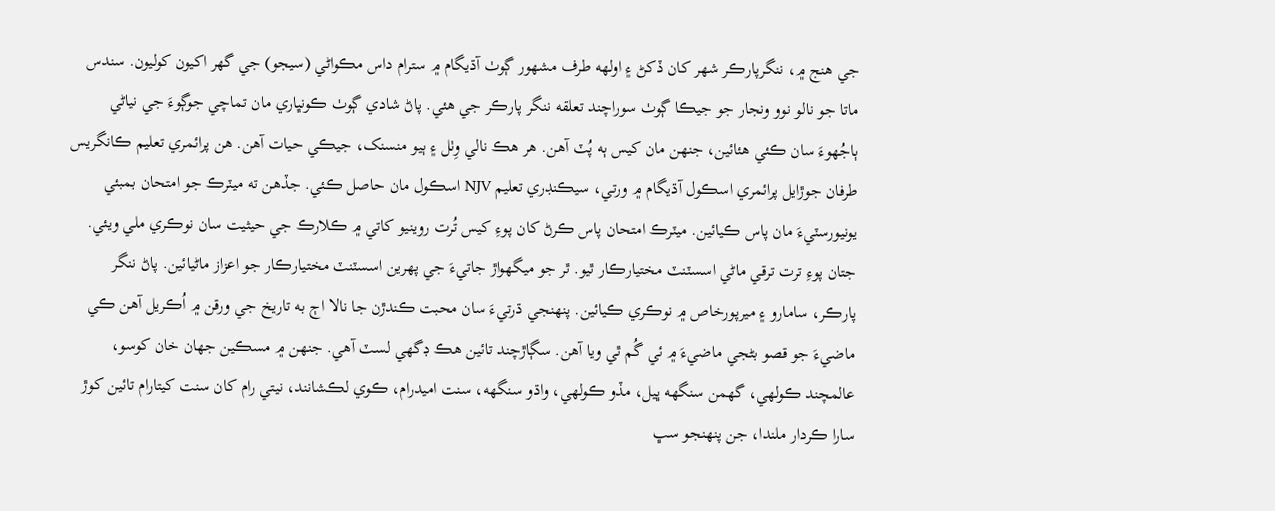جي هنج ۾، ننگرپارڪر شهر کان ڏکڻ ۽ اولهه طرف مشهور ڳوٺ آڌيگام ۾ سترام داس مڪواڻي (سيجو) جي گهر اکيون کوليون. سندس ماتا جو نالو نوو ونجار جو جيڪا ڳوٺ سوراچند تعلقه ننگر پارڪر جي هئي. پاڻ شادي ڳوٺ ڪونڀاري مان تماچي جوڳوءَ جي نياڻي ٻاجُهوءَ سان ڪئي هئائين، جنهن مان کيس ٻه پُٽ آهن. هر هڪ نالي وِٺل ۽ ٻيو منسنک، جيڪي حيات آهن. هن پرائمري تعليم ڪانگريس طرفان جوڙايل پرائمري اسڪول آڌيگام ۾ ورتي، سيڪنڊري تعليم NJV اسڪول مان حاصل ڪئي. جڏهن ته ميٽرڪ جو امتحان بمبئي يونيورسٽيءَ مان پاس ڪيائين. ميٽرڪ امتحان پاس ڪرڻ کان پوءِ کيس تُرت روينيو کاتي ۾ ڪلارڪ جي حيثيت سان نوڪري ملي ويئي. جتان پوءِ ترت ترقي ماڻي اسسٽنٽ مختيارڪار ٿيو. ٿر جو ميگهواڙ جاتيءَ جي پهرين اسسٽنٽ مختيارڪار جو اعزاز ماڻيائين. پاڻ ننگر پارڪر، سامارو ۽ ميرپورخاص ۾ نوڪري ڪيائين. پنهنجي ڌرتيءَ سان محبت ڪندڙن جا نالا اڄ به تاريخ جي ورقن ۾ اُڪريل آهن ڪي ماضيءَ جو قصو بڻجي ماضيءَ ۾ ئي گُم ٿي ويا آهن. سڳاڙچند تائين هڪ ڊگهي لسٽ آهي. جنهن ۾ مسڪين جھان خان کوسو، عالمچند ڪولهي، گهمن سنگهه ڀيل، مڏو ڪولهي، واڌو سنگهه، سنت اميدرام، ڪوي لڪشانند، نيتي رام کان سنت کيتارام تائين کوڙ سارا ڪردار ملندا، جن پنهنجو سڀ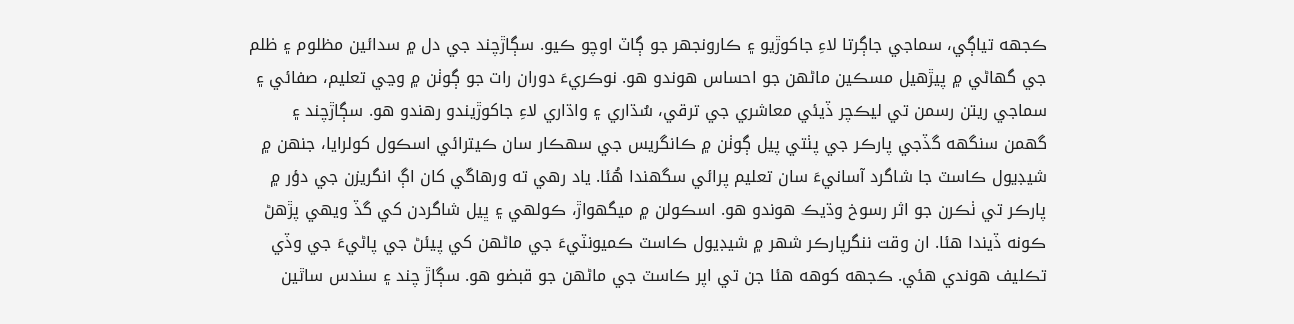ڪجهه تياڳي، سماجي جاڳرتا لاءِ جاکوڙيو ۽ ڪارونجهر جو ڳاٽ اوچو ڪيو. سڳاڙچند جي دل ۾ سدائين مظلوم ۽ ظلم جي گهاڻي ۾ پيڙهيل مسڪين ماڻهن جو احساس هوندو هو. نوڪريءَ دوران رات جو ڳوٺن ۾ وڃي تعليم، صفائي ۽ سماجي ريتن رسمن تي ليڪچر ڏيئي معاشري جي ترقي، سُڌاري ۽ واڌاري لاءِ جاکوڙيندو رهندو هو. سڳاڙچند ۽ گهمن سنگهه گڏجي پارڪر جي پٺتي پيل ڳوٺن ۾ ڪانگريس جي سهڪار سان ڪيترائي اسڪول کولرايا، جنهن ۾ شيڊيول ڪاسٽ جا شاگرد آسانيءَ سان تعليم پرائي سگهندا هُئا. ياد رهي ته ورهاڱي کان اڳ انگريزن جي دؤر ۾ پارڪر تي ٺڪرن جو اثر رسوخ وڌيڪ هوندو هو. اسڪولن ۾ ميگهواڙ، ڪولهي ۽ ڀيل شاگردن کي گڏ ويهي پڙهڻ ڪونه ڏيندا هئا. ان وقت ننگرپارڪر شهر ۾ شيڊيول ڪاسٽ ڪميونٽيءَ جي ماڻهن کي پيئڻ جي پاڻيءَ جي وڏي تڪليف هوندي هئي. ڪجهه کوهه هئا جن تي اپر ڪاسٽ جي ماڻهن جو قبضو هو. سڳاڙ چند ۽ سندس ساٿين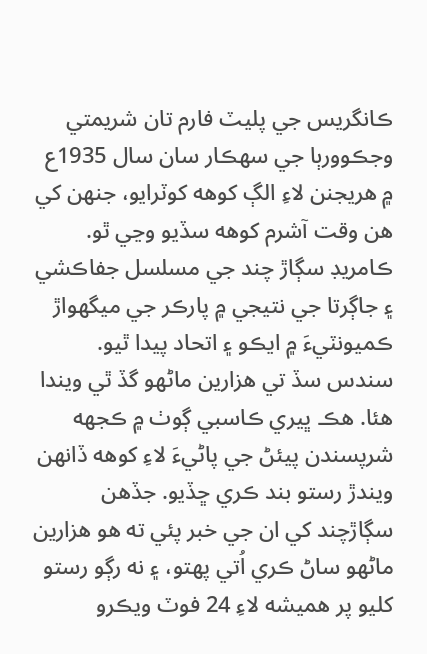ڪانگريس جي پليٽ فارم تان شريمتي وجڪوورٻا جي سهڪار سان سال 1935ع ۾ هريجنن لاءِ الڳ کوهه کوٽرايو، جنهن کي هن وقت آشرم کوهه سڏيو وڃي ٿو. ڪامريڊ سڳاڙ چند جي مسلسل جفاڪشي ۽ جاڳرتا جي نتيجي ۾ پارڪر جي ميگهواڙ ڪميونٽيءَ ۾ ايڪو ۽ اتحاد پيدا ٿيو. سندس سڏ تي هزارين ماڻهو گڏ ٿي ويندا هئا. هڪ ڀيري ڪاسبي ڳوٺ ۾ ڪجهه شرپسندن پيئڻ جي پاڻيءَ لاءِ کوهه ڏانهن ويندڙ رستو بند ڪري ڇڏيو. جڏهن سڳاڙچند کي ان جي خبر پئي ته هو هزارين ماڻهو ساڻ ڪري اُتي پهتو، ۽ نه رڳو رستو کليو پر هميشه لاءِ 24 فوٽ ويڪرو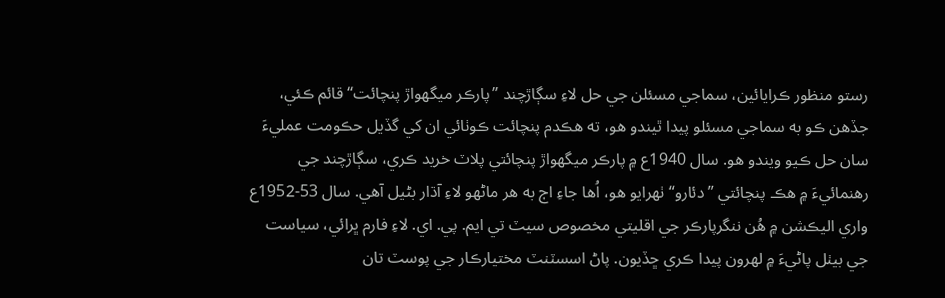رستو منظور ڪرايائين، سماجي مسئلن جي حل لاءِ سڳاڙچند ”پارڪر ميگهواڙ پنچائت“ قائم ڪئي، جڏهن ڪو به سماجي مسئلو پيدا ٿيندو هو، ته هڪدم پنچائت ڪوٺائي ان کي گڏيل حڪومت عمليءَ سان حل ڪيو ويندو هو. سال 1940ع ۾ پارڪر ميگهواڙ پنچائتي پلاٽ خريد ڪري، سڳاڙچند جي رهنمائيءَ ۾ هڪ پنچائتي ”دئارو“ ٺهرايو هو، اُها جاءِ اڄ به هر ماڻهو لاءِ آڌار بڻيل آهي. سال 53-1952ع واري اليڪشن ۾ هُن ننگرپارڪر جي اقليتي مخصوص سيٽ تي ايم. پي. اي. لاءِ فارم ڀرائي، سياست جي بيٺل پاڻيءَ ۾ لهرون پيدا ڪري ڇڏيون. پاڻ اسسٽنٽ مختيارڪار جي پوسٽ تان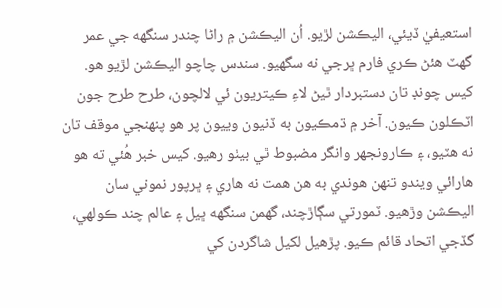استعيفيٰ ڏيئي، اليڪشن لڙيو. اُن اليڪشن ۾ راڻا چندر سنگهه جي عمر گهٽ هئڻ ڪري فارم ڀرجي نه سگهيو. سندس چاچو اليڪشن لڙيو هو. کيس چونڊ تان دستبردار ٿيڻ لاءِ ڪيتريون ئي لالچون، طرح طرح جون اٽڪلون ڪيون. آخر ۾ ڌمڪيون به ڏنيون وييون پر هو پنهنجي موقف تان نه هٽيو، ۽ ڪارونجهر وانگر مضبوط ٿي بيٺو رهيو. کيس خبر هُئي ته هو هارائي ويندو تنهن هوندي به هن همت نه هاري ۽ ڀرپور نموني سان اليڪشن وڙهيو. ٽمورتي سڳاڙچند، گهمن سنگهه ڀيل ۽ عالم چند ڪولهي، گڏجي اتحاد قائم ڪيو. پڙهيل لکيل شاگردن کي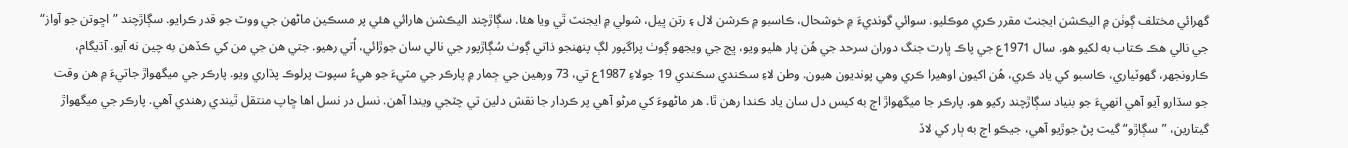گهرائي مختلف ڳوٺن ۾ اليڪشن ايجنٽ مقرر ڪري موڪليو. سوائي گونديءَ ۾ خوشحال، ڪاسبو ۾ ڪرشن لال ۽ رتن ڀيل، شولي ۾ ايجنٽ ٿي ويا هئا. سڳاڙچند اليڪشن هارائي هئي پر مسڪين ماڻهن جي ووٽ جو قدر ڪرايو. سڳاڙچند ”اڇوتن جو آواز“ جي نالي هڪ ڪتاب به لکيو هو. سال 1971ع جي پاڪ ڀارت جنگ دوران سرحد جي هُن پار هليو ويو، ڀڄ جي ويجهو ڳوٺ پراگپور لڳ پنهنجو ذاتي ڳوٺ سُڳاڙپور جي نالي سان جوڙائي، اُتي رهيو. جتي هن جي من کي ڪڏهن به چين نه آيو. آڌيگام، ڪارونجهر، گهوٽياري، ڪاسبو کي ياد ڪري، هُن اکيون اوهيرا ڪري وهي پونديون هيون. وطن لاءِ سڪندي سڪندي 19 جولاءِ 1987ع تي، 73 ورهين جي ڄمار ۾ پارڪر جي مٽيءَ جو هيءُ سپوت پرلوڪ پڌاري ويو. پارڪر جي ميگهواڙ جاتيءَ ۾ هن وقت جو سڌارو آيو آهي انهيءَ جو بنياد سڳاڙچند رکيو هو. پارڪر جا ميگهواڙ اڄ به کيس دل سان ياد ڪندا رهن ٿا. هر ماڻهوءَ کي مرڻو آهي پر ڪردار جا نقش دلين تي چٽجي ويندا آهن. نسل در نسل اها ڇاپ منتقل ٿيندي رهندي آهي. پارڪر جي ميگهواڙ گيتارين، ”سڳاڙو“ گيت پڻ جوڙيو آهي، جيڪو اڄ به ٻار کي لاڏ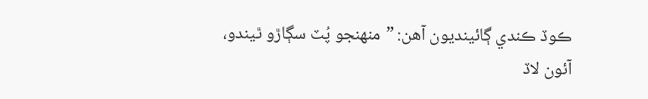ڪوڏ ڪندي ڳائينديون آهن: ”منهنجو پُٽ سڳاڙو ٿيندو، آئون لاڏ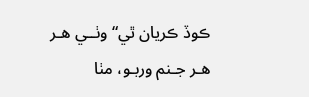ڪوڏ ڪريان ٿي“ وٺــي هـر هـر جـنم وربـو، مٺا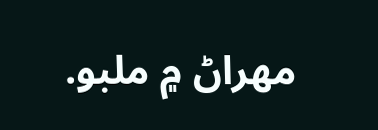مهراڻ ۾ ملبو.